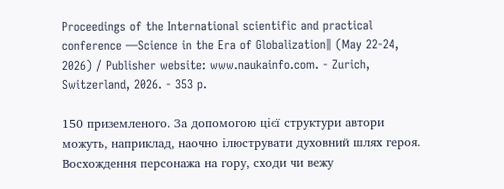Proceedings of the International scientific and practical conference ―Science in the Era of Globalization‖ (May 22-24, 2026) / Publisher website: www.naukainfo.com. - Zurich, Switzerland, 2026. - 353 p.

150 приземленого. За допомогою цієї структури автори можуть, наприклад, наочно ілюструвати духовний шлях героя. Восхождення персонажа на гору, сходи чи вежу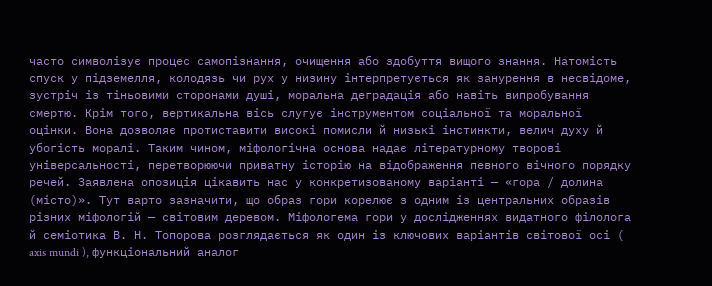часто символізує процес самопізнання, очищення або здобуття вищого знання. Натомість спуск у підземелля, колодязь чи рух у низину інтерпретується як занурення в несвідоме, зустріч із тіньовими сторонами душі, моральна деградація або навіть випробування смертю. Крім того, вертикальна вісь слугує інструментом соціальної та моральної оцінки. Вона дозволяє протиставити високі помисли й низькі інстинкти, велич духу й убогість моралі. Таким чином, міфологічна основа надає літературному творові універсальності, перетворюючи приватну історію на відображення певного вічного порядку речей. Заявлена опозиція цікавить нас у конкретизованому варіанті — «гора / долина (місто)». Тут варто зазначити, що образ гори корелює з одним із центральних образів різних міфологій — світовим деревом. Міфологема гори у дослідженнях видатного філолога й семіотика В. Н. Топорова розглядається як один із ключових варіантів світової осі ( axis mundi ), функціональний аналог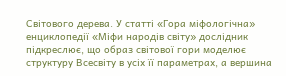Світового дерева. У статті «Гора міфологічна» енциклопедії «Міфи народів світу» дослідник підкреслює, що образ світової гори моделює структуру Всесвіту в усіх її параметрах, а вершина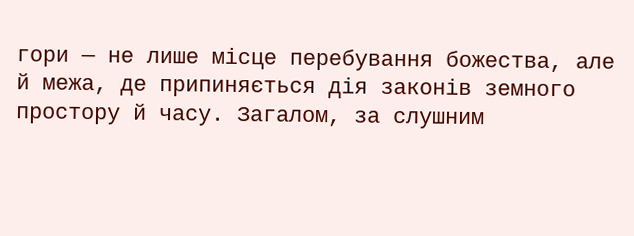гори — не лише місце перебування божества, але й межа, де припиняється дія законів земного простору й часу. Загалом, за слушним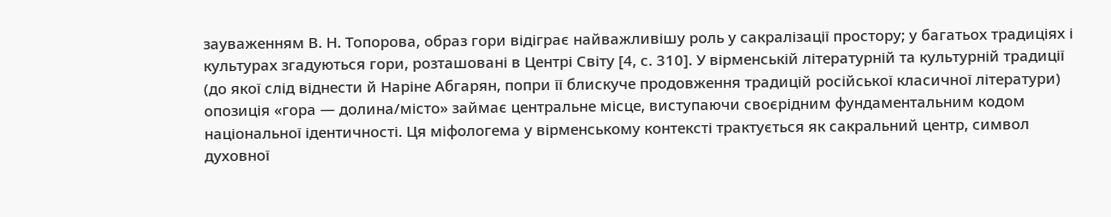зауваженням В. Н. Топорова, образ гори відіграє найважливішу роль у сакралізації простору; у багатьох традиціях і культурах згадуються гори, розташовані в Центрі Світу [4, с. 310]. У вірменській літературній та культурній традиції (до якої слід віднести й Наріне Абгарян, попри її блискуче продовження традицій російської класичної літератури) опозиція «гора — долина/місто» займає центральне місце, виступаючи своєрідним фундаментальним кодом національної ідентичності. Ця міфологема у вірменському контексті трактується як сакральний центр, символ духовної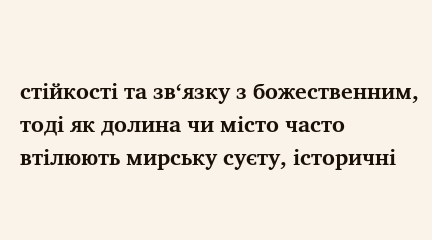стійкості та зв‘язку з божественним, тоді як долина чи місто часто втілюють мирську суєту, історичні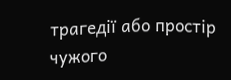трагедії або простір чужого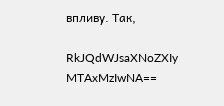впливу. Так,

RkJQdWJsaXNoZXIy MTAxMzIwNA==